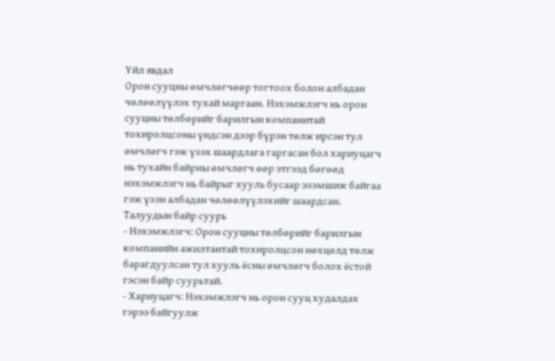Үйл явдал
Орон сууцны өмчлөгчөөр тогтоох болон албадан чөлөөлүүлэх тухай маргаан. Нэхэмжлэгч нь орон сууцны төлбөрийг барилгын компанитай тохиролцсоны үндсэн дээр бүрэн төлж ирсэн тул өмчлөгч гэж үзэх шаардлага гаргасан бол хариуцагч нь тухайн байрны өмчлөгч өөр этгээд бөгөөд нэхэмжлэгч нь байрыг хууль бусаар эзэмшиж байгаа гэж үзэн албадан чөлөөлүүлэхийг шаардсан.
Талуудын байр суурь
- Нэхэмжлэгч: Орон сууцны төлбөрийг барилгын компанийн ажилтантай тохиролцсон нөхцөлд төлж барагдуулсан тул хууль ёсны өмчлөгч болох ёстой гэсэн байр суурьтай.
- Хариуцагч: Нэхэмжлэгч нь орон сууц худалдах гэрээ байгуулж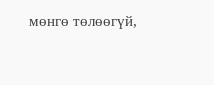мөнгө төлөөгүй,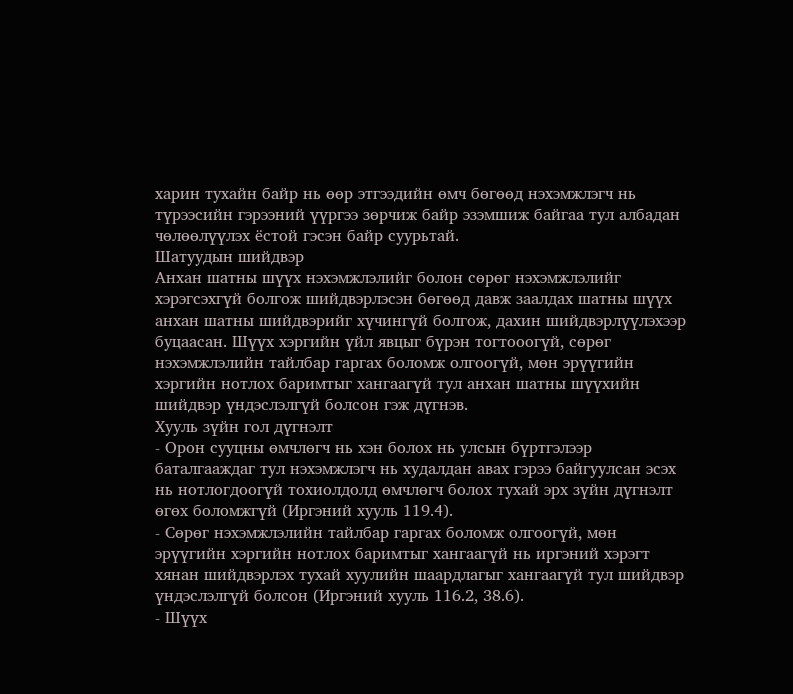харин тухайн байр нь өөр этгээдийн өмч бөгөөд нэхэмжлэгч нь түрээсийн гэрээний үүргээ зөрчиж байр эзэмшиж байгаа тул албадан чөлөөлүүлэх ёстой гэсэн байр суурьтай.
Шатуудын шийдвэр
Анхан шатны шүүх нэхэмжлэлийг болон сөрөг нэхэмжлэлийг хэрэгсэхгүй болгож шийдвэрлэсэн бөгөөд давж заалдах шатны шүүх анхан шатны шийдвэрийг хүчингүй болгож, дахин шийдвэрлүүлэхээр буцаасан. Шүүх хэргийн үйл явцыг бүрэн тогтооогүй, сөрөг нэхэмжлэлийн тайлбар гаргах боломж олгоогүй, мөн эрүүгийн хэргийн нотлох баримтыг хангаагүй тул анхан шатны шүүхийн шийдвэр үндэслэлгүй болсон гэж дүгнэв.
Хууль зүйн гол дүгнэлт
- Орон сууцны өмчлөгч нь хэн болох нь улсын бүртгэлээр баталгааждаг тул нэхэмжлэгч нь худалдан авах гэрээ байгуулсан эсэх нь нотлогдоогүй тохиолдолд өмчлөгч болох тухай эрх зүйн дүгнэлт өгөх боломжгүй (Иргэний хууль 119.4).
- Сөрөг нэхэмжлэлийн тайлбар гаргах боломж олгоогүй, мөн эрүүгийн хэргийн нотлох баримтыг хангаагүй нь иргэний хэрэгт хянан шийдвэрлэх тухай хуулийн шаардлагыг хангаагүй тул шийдвэр үндэслэлгүй болсон (Иргэний хууль 116.2, 38.6).
- Шүүх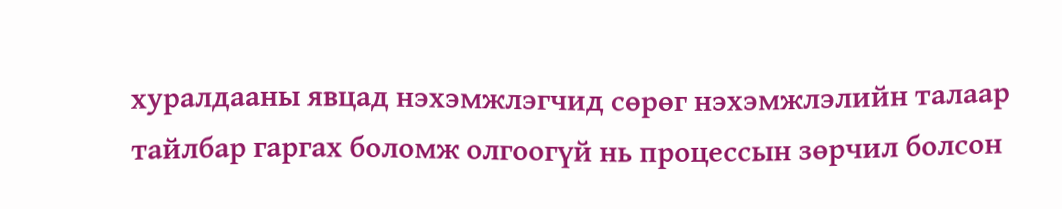хуралдааны явцад нэхэмжлэгчид сөрөг нэхэмжлэлийн талаар тайлбар гаргах боломж олгоогүй нь процессын зөрчил болсон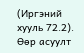(Иргэний хууль 72.2).
Өөр асуулт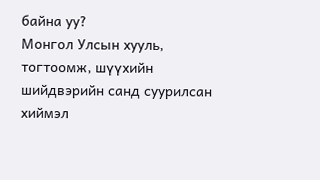байна уу?
Монгол Улсын хууль, тогтоомж, шүүхийн шийдвэрийн санд суурилсан хиймэл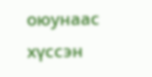оюунаас хүссэн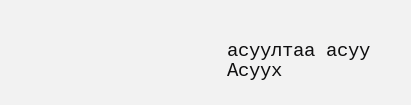асуултаа асуу
Асуух